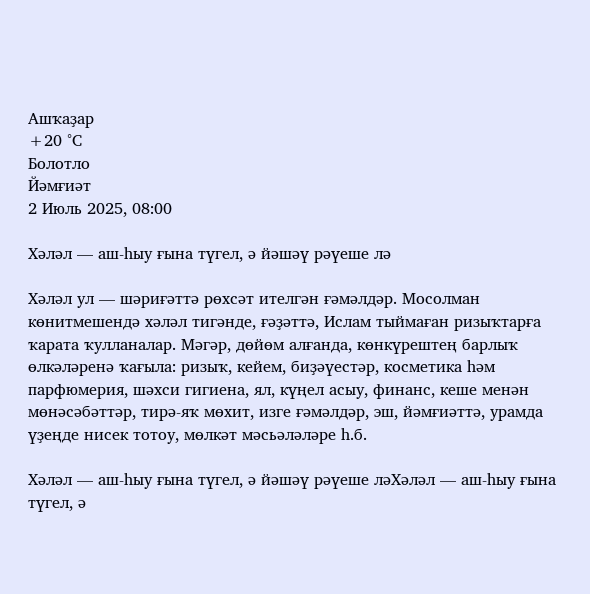Ашҡаҙар
+20 °С
Болотло
Йәмғиәт
2 Июль 2025, 08:00

Хәләл — аш-һыу ғына түгел, ә йәшәү рәүеше лә

Хәләл ул — шәриғәттә рөхсәт ителгән ғәмәлдәр. Мосолман көнитмешендә хәләл тигәнде, ғәҙәттә, Ислам тыймаған ризыҡтарға ҡарата ҡулланалар. Мәгәр, дөйөм алғанда, көнкүрештең барлыҡ өлкәләренә ҡағыла: ризыҡ, кейем, биҙәүестәр, косметика һәм парфюмерия, шәхси гигиена, ял, күңел асыу, финанс, кеше менән мөнәсәбәттәр, тирә-яҡ мөхит, изге ғәмәлдәр, эш, йәмғиәттә, урамда үҙеңде нисек тотоу, мөлкәт мәсьәләләре һ.б.

Хәләл — аш-һыу ғына түгел, ә йәшәү рәүеше ләХәләл — аш-һыу ғына түгел, ә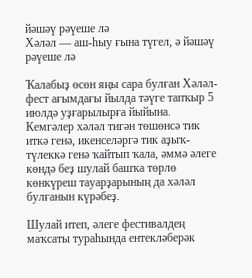йәшәү рәүеше лә
Хәләл — аш-һыу ғына түгел, ә йәшәү рәүеше лә

Ҡалабыҙ өсөн яңы сара булған Хәләл-фест ағымдағы йылда тәүге тапҡыр 5 июлдә уҙғарылырға йыйына. Кемгәлер хәләл тигән төшөнсә тик иткә генә, икенселәргә тик аҙыҡ-түлеккә генә ҡайтып ҡала, әммә әлеге көндә беҙ шулай башҡа төрлө көнкүреш тауарҙарының да хәләл булғанын күрәбеҙ.

Шулай итеп, әлеге фестивалдең маҡсаты тураһында ентекләберәк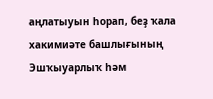аңлатыуын һорап, беҙ ҡала хакимиәте башлығының Эшҡыуарлыҡ һәм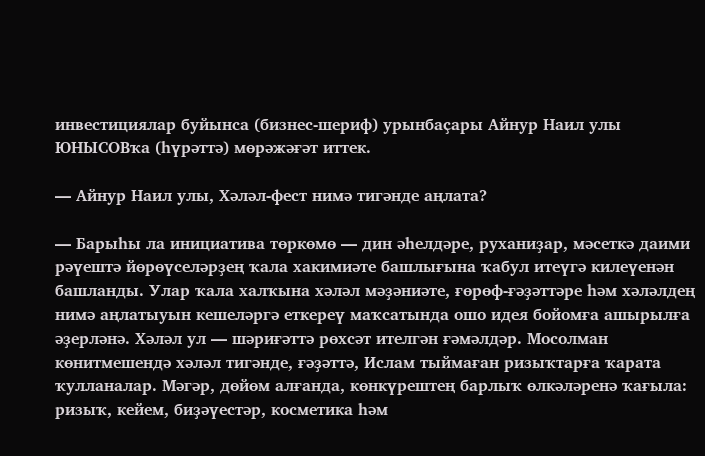инвестициялар буйынса (бизнес-шериф) урынбаҫары Айнур Наил улы ЮНЫСОВҡа (һүрәттә) мөрәжәғәт иттек.

— Айнур Наил улы, Хәләл-фест нимә тигәнде аңлата?

— Барыһы ла инициатива төркөмө — дин әһелдәре, руханиҙар, мәсеткә даими рәүештә йөрөүселәрҙең ҡала хакимиәте башлығына ҡабул итеүгә килеүенән башланды. Улар ҡала халҡына хәләл мәҙәниәте, ғөрөф-ғәҙәттәре һәм хәләлдең нимә аңлатыуын кешеләргә еткереү маҡсатында ошо идея бойомға ашырылға әҙерләнә. Хәләл ул — шәриғәттә рөхсәт ителгән ғәмәлдәр. Мосолман көнитмешендә хәләл тигәнде, ғәҙәттә, Ислам тыймаған ризыҡтарға ҡарата ҡулланалар. Мәгәр, дөйөм алғанда, көнкүрештең барлыҡ өлкәләренә ҡағыла: ризыҡ, кейем, биҙәүестәр, косметика һәм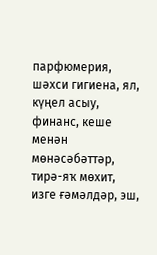парфюмерия, шәхси гигиена, ял, күңел асыу, финанс, кеше менән мөнәсәбәттәр, тирә-яҡ мөхит, изге ғәмәлдәр, эш,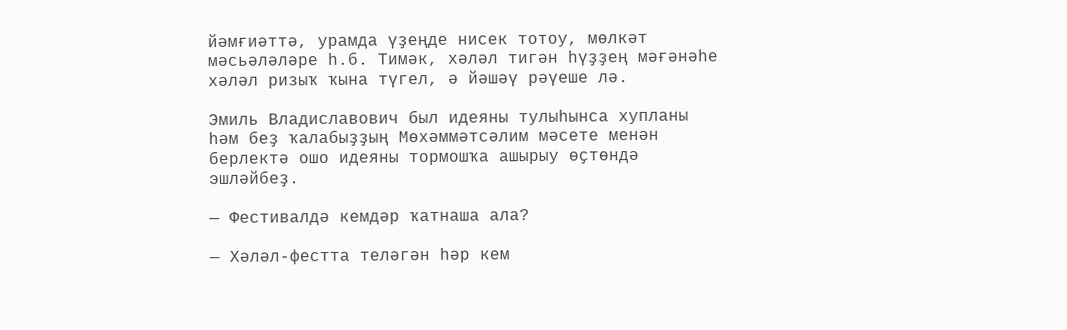йәмғиәттә, урамда үҙеңде нисек тотоу, мөлкәт мәсьәләләре һ.б. Тимәк, хәләл тигән һүҙҙең мәғәнәһе хәләл ризыҡ ҡына түгел, ә йәшәү рәүеше лә.

Эмиль Владиславович был идеяны тулыһынса хупланы һәм беҙ ҡалабыҙҙың Мөхәммәтсәлим мәсете менән берлектә ошо идеяны тормошҡа ашырыу өҫтөндә эшләйбеҙ.

— Фестивалдә кемдәр ҡатнаша ала?

— Хәләл-фестта теләгән һәр кем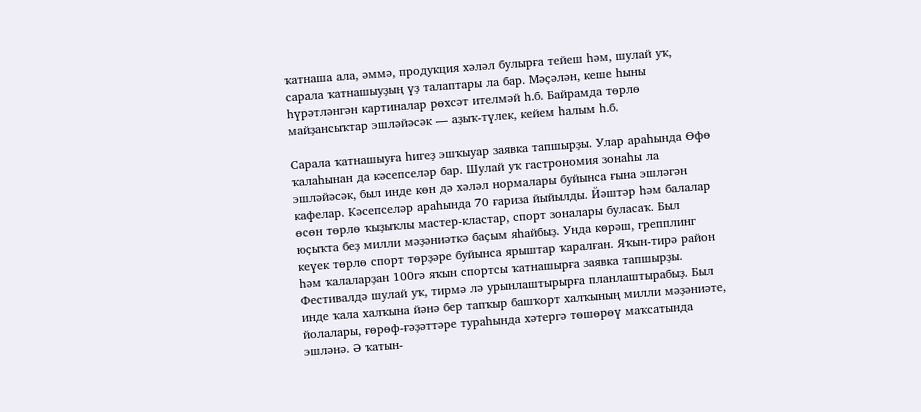ҡатнаша ала, әммә, продукция хәләл булырға тейеш һәм, шулай уҡ, сарала ҡатнашыуҙың үҙ талаптары ла бар. Мәҫәлән, кеше һыны һүрәтләнгән картиналар рөхсәт ителмәй һ.б. Байрамда төрлө майҙансыҡтар эшләйәсәк — аҙыҡ-түлек, кейем һалым һ.б.

Сарала ҡатнашыуға һигеҙ эшҡыуар заявка тапшырҙы. Улар араһында Өфө ҡалаһынан да кәсепселәр бар. Шулай уҡ гастрономия зонаһы ла эшләйәсәк, был инде көн дә хәләл нормалары буйынса ғына эшләгән кафелар. Кәсепселәр араһында 70 ғариза йыйылды. Йәштәр һәм балалар өсөн төрлө ҡыҙыҡлы мастер-кластар, спорт зоналары буласаҡ. Был юҫыҡта беҙ милли мәҙәниәткә баҫым яһайбыҙ. Унда көрәш, грепплинг кеүек төрлө спорт төрҙәре буйынса ярыштар ҡаралған. Яҡын-тирә район һәм ҡалаларҙан 100гә яҡын спортсы ҡатнашырға заявка тапшырҙы. Фестивалдә шулай уҡ, тирмә лә урынлаштырырға планлаштырабыҙ. Был инде ҡала халҡына йәнә бер тапҡыр башҡорт халҡының милли мәҙәниәте, йолалары, ғөрөф-ғәҙәттәре тураһында хәтергә төшөрөү маҡсатында эшләнә. Ә ҡатын-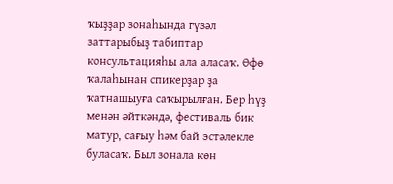ҡыҙҙар зонаһында гүзәл заттарыбыҙ табиптар консультацияһы ала аласаҡ. Өфө ҡалаһынан спикерҙар ҙа ҡатнашыуға саҡырылған. Бер һүҙ менән әйткәндә, фестиваль бик матур, сағыу һәм бай эстәлекле буласаҡ. Был зонала көн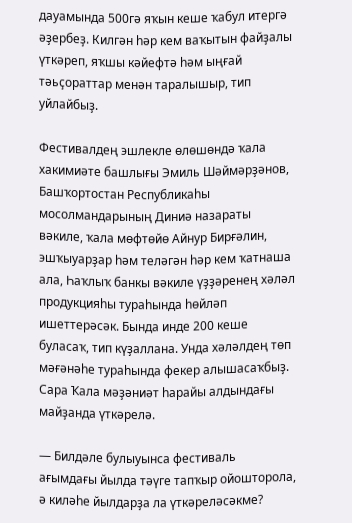дауамында 500гә яҡын кеше ҡабул итергә әҙербеҙ. Килгән һәр кем ваҡытын файҙалы үткәреп, яҡшы кәйефтә һәм ыңғай тәьҫораттар менән таралышыр, тип уйлайбыҙ.

Фестивалдең эшлекле өлөшөндә ҡала хакимиәте башлығы Эмиль Шәймәрҙәнов, Башҡортостан Республикаһы мосолмандарының Диниә назараты вәкиле, ҡала мөфтөйө Айнур Бирғәлин, эшҡыуарҙар һәм теләгән һәр кем ҡатнаша ала, Һаҡлыҡ банкы вәкиле үҙҙәренең хәләл продукцияһы тураһында һөйләп ишеттерәсәк. Бында инде 200 кеше буласаҡ, тип күҙаллана. Унда хәләлдең төп мәғәнәһе тураһында фекер алышасаҡбыҙ. Сара Ҡала мәҙәниәт һарайы алдындағы майҙанда үткәрелә.

— Билдәле булыуынса фестиваль ағымдағы йылда тәүге тапҡыр ойошторола, ә киләһе йылдарҙа ла үткәреләсәкме?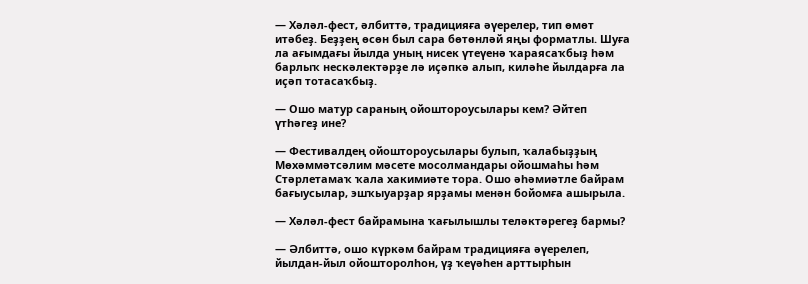— Хәләл-фест, әлбиттә, традицияға әүерелер, тип өмөт итәбеҙ. Беҙҙең өсөн был сара бөтөнләй яңы форматлы. Шуға ла ағымдағы йылда уның нисек үтеүенә ҡараясаҡбыҙ һәм барлыҡ нескәлектәрҙе лә иҫәпкә алып, киләһе йылдарға ла иҫәп тотасаҡбыҙ.

— Ошо матур сараның ойоштороусылары кем? Әйтеп үтһәгеҙ ине?

— Фестивалдең ойоштороусылары булып, ҡалабыҙҙың Мөхәммәтсәлим мәсете мосолмандары ойошмаһы һәм Стәрлетамаҡ ҡала хакимиәте тора. Ошо әһәмиәтле байрам бағыусылар, эшҡыуарҙар ярҙамы менән бойомға ашырыла.

— Хәләл-фест байрамына ҡағылышлы теләктәрегеҙ бармы?

— Әлбиттә, ошо күркәм байрам традицияға әүерелеп, йылдан-йыл ойошторолһон, үҙ ҡеүәһен арттырһын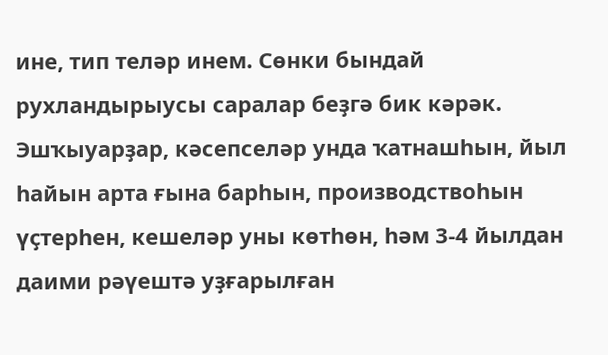ине, тип теләр инем. Сөнки бындай рухландырыусы саралар беҙгә бик кәрәк. Эшҡыуарҙар, кәсепселәр унда ҡатнашһын, йыл һайын арта ғына барһын, производствоһын үҫтерһен, кешеләр уны көтһөн, һәм 3-4 йылдан даими рәүештә уҙғарылған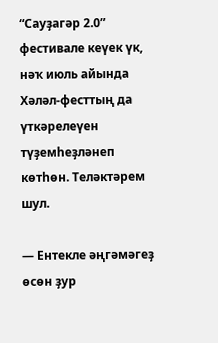“Сауҙагәр 2.0” фестивале кеүек үк, нәҡ июль айында Хәләл-фесттың да үткәрелеүен түҙемһеҙләнеп көтһөн. Теләктәрем шул.

— Ентекле әңгәмәгеҙ өсөн ҙур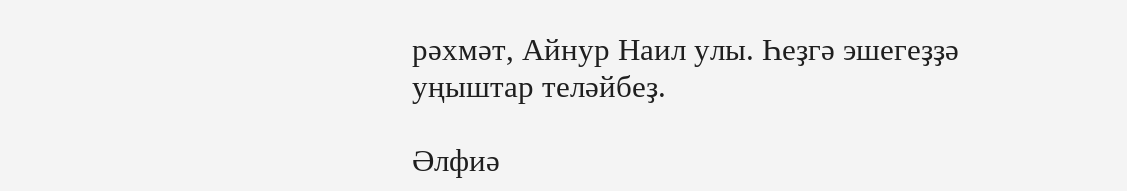рәхмәт, Айнур Наил улы. Һеҙгә эшегеҙҙә уңыштар теләйбеҙ.

Әлфиә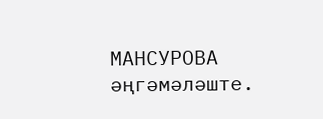МАНСУРОВА әңгәмәләште.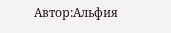Автор:Альфия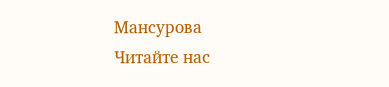Мансурова
Читайте нас